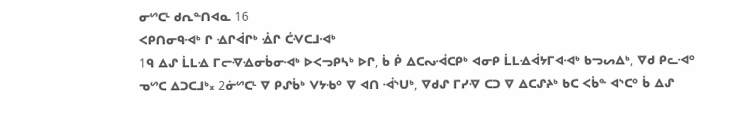ᓂᔥᑕᒻ ᑯᕆᓐᑎᐊᓇ 16
ᐸᑭᑎᓂᑫᐗᒃ ᒋ ᐎᒋᐋᒋᒃ ᐐᒋ ᑖᐺᑕᒧᐗᒃ
1ᑫ ᐃᔑ ᒫᒪᐎ ᒥᓕᐌᐎᓂᑳᓂᐗᒃ ᐅᐸᓓᑭᓴᒃ ᐅᒋ, ᑳ ᑮ ᐃᑕᔓᐙᑕᑭᒃ ᐊᓂᑭ ᒫᒪᐎᐋᔭᒥᐊᐗᒃ ᑲᓓᔕᐃᒃ, ᐁᑯ ᑭᓚᐗᐤ ᓀᔥᑕ ᐃᑐᑕᒧᒃ᙮ 2ᓃᔥᑕᒻ ᐁ ᑭᔑᑳᒃ ᐯᔭᑾᐤ ᐁ ᐊᑎ ᐙᔅᑌᒃ, ᐁᑯᔑ ᒥᓯᐌ ᑕᑐ ᐁ ᐃᑕᔑᔨᒃ ᑲᑕ ᐸᑳᓐ ᐊᔅᑕᐤ ᑳ ᐃᔑ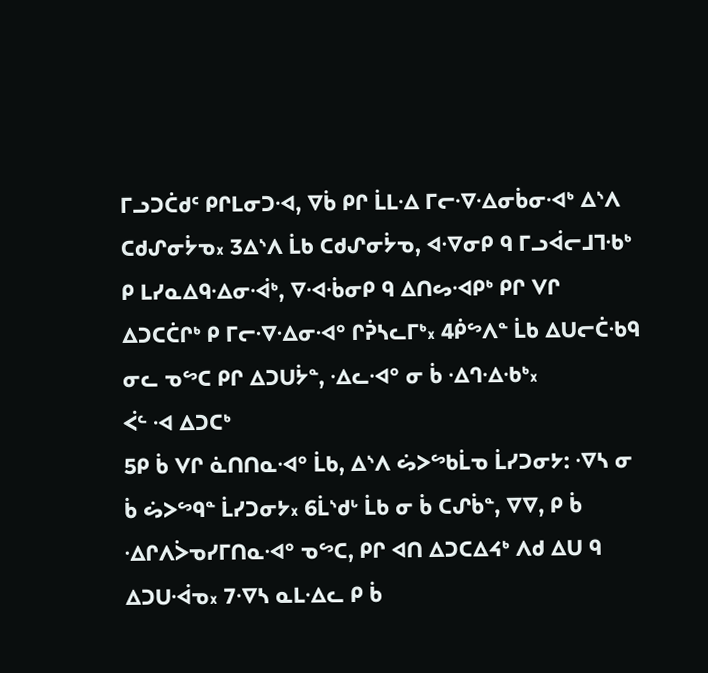ᒥᓗᑐᑖᑯᑦ ᑭᒋᒪᓂᑐᐗ, ᐁᑳ ᑭᒋ ᒫᒪᐎ ᒥᓕᐌᐎᓂᑳᓂᐗᒃ ᐃᔅᐱ ᑕᑯᔑᓂᔮᓀ᙮ 3ᐃᔅᐱ ᒫᑲ ᑕᑯᔑᓂᔮᓀ, ᐊᐌᓂᑭ ᑫ ᒥᓗᐋᓕᒧᒣᑾᒃ ᑭ ᒪᓯᓇᐃᑫᐎᓂᐙᒃ, ᐁᐗᒀᓂᑭ ᑫ ᐃᑎᔕᐗᑭᒃ ᑭᒋ ᐯᒋ ᐃᑐᑕᑖᒋᒃ ᑭ ᒥᓕᐌᐎᓂᐗᐤ ᒋᕉᓴᓚᒥᒃ᙮ 4ᑮᔥᐱᓐ ᒫᑲ ᐃᑌᓕᑖᑾᑫ ᓂᓚ ᓀᔥᑕ ᑭᒋ ᐃᑐᑌᔮᓐ, ᐎᓚᐗᐤ ᓂ ᑳ ᐎᒉᐎᑾᒃ᙮
ᐹᓪ ᐗ ᐃᑐᑕᒃ
5ᑭ ᑳ ᐯᒋ ᓈᑎᑎᓇᐗᐤ ᒫᑲ, ᐃᔅᐱ ᔖᐳᔥᑲᒫᓀ ᒫᓯᑐᓂᔭ: ᐌᓴ ᓂ ᑳ ᔖᐳᔥᑫᓐ ᒫᓯᑐᓂᔭ᙮ 6ᒫᔅᑯᒡ ᒫᑲ ᓂ ᑳ ᑕᔑᑳᓐ, ᐁᐁ, ᑭ ᑳ ᐎᒋᐱᐴᓀᓯᒥᑎᓇᐗᐤ ᓀᔥᑕ, ᑭᒋ ᐊᑎ ᐃᑐᑕᐃᔦᒃ ᐱᑯ ᐃᑌ ᑫ ᐃᑐᑌᐙᓀ᙮ 7ᐌᓴ ᓇᒪᐎᓚ ᑭ ᑳ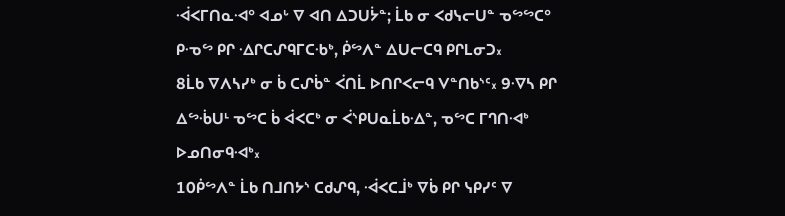ᐙᐸᒥᑎᓇᐗᐤ ᐊᓄᒡ ᐁ ᐊᑎ ᐃᑐᑌᔮᓐ; ᒫᑲ ᓂ ᐸᑯᓭᓕᑌᓐ ᓀᔥᔥᑕᐤ ᑭᓉᔥ ᑭᒋ ᐎᒋᑕᔑᑫᒥᑕᑾᒃ, ᑮᔥᐱᓐ ᐃᑌᓕᑕᑫ ᑭᒋᒪᓂᑐ᙮
8ᒫᑲ ᐁᐱᓴᓯᒃ ᓂ ᑳ ᑕᔑᑳᓐ ᐹᑎᒫ ᐅᑎᒋᐸᓕᑫ ᐯᓐᑎᑲᔅᑦ᙮ 9ᐌᓴ ᑭᒋ ᐃᔥᒀᑌᒻ ᓀᔥᑕ ᑳ ᐋᐸᑕᒃ ᓂ ᐹᔅᑭᑌᓇᒫᑲᐎᓐ, ᓀᔥᑕ ᒥᒉᑎᐗᒃ ᐅᓄᑎᓂᑫᐗᒃ᙮
10ᑮᔥᐱᓐ ᒫᑲ ᑎᒧᑎᔭᔅ ᑕᑯᔑᑫ, ᐙᐸᑕᒨᒃ ᐁᑳ ᑭᒋ ᓭᑭᓯᑦ ᐁ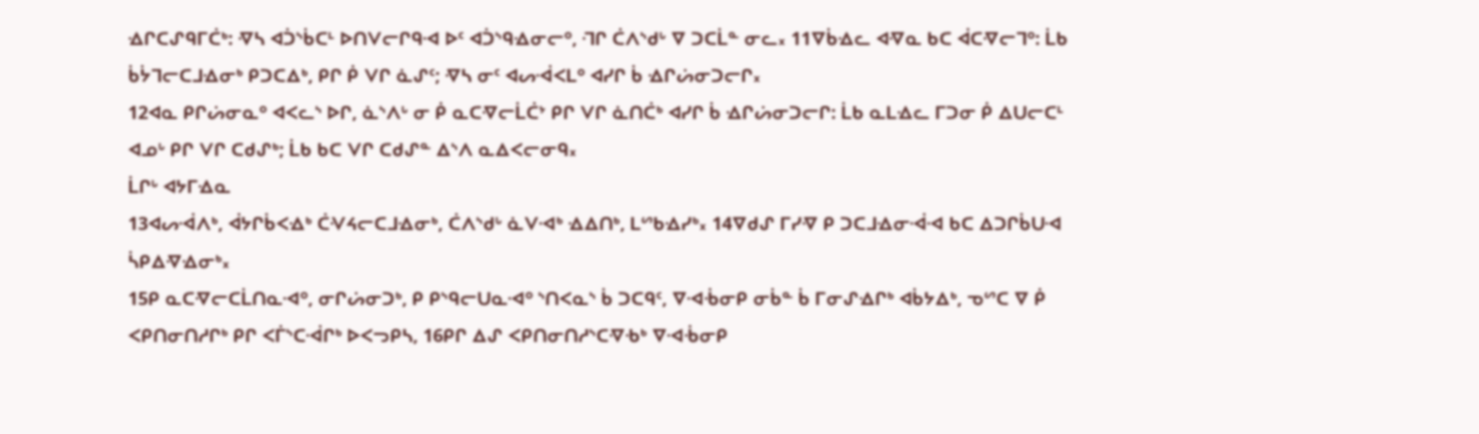ᐎᒋᑕᔑᑫᒥᑖᒃ: ᐌᓴ ᐊᑑᔅᑳᑕᒻ ᐅᑎᐯᓕᒋᑫᐗ ᐅᑦ ᐊᑑᔅᑫᐎᓂᓕᐤ, ᒬᒋ ᑖᐱᔅᑯᒡ ᐁ ᑐᑕᒫᓐ ᓂᓚ᙮ 11ᐁᑳᐎᓚ ᐊᐌᓇ ᑲᑕ ᐋᑕᐌᓕᒣᐤ: ᒫᑲ ᑳᔮᒣᓕᑕᒧᐎᓂᒃ ᑭᑐᑕᐃᒃ, ᑭᒋ ᑮ ᐯᒋ ᓈᔑᑦ; ᐌᓴ ᓂᑦ ᐊᔕᐙᐸᒪᐤ ᐊᓯᒋ ᑳ ᐎᒋᔖᓂᑐᓕᒋ᙮
12ᐊᓇ ᑭᒋᔖᓂᓇᐤ ᐊᐸᓚᔅ ᐅᒋ, ᓈᔅᐱᒡ ᓂ ᑮ ᓇᑕᐌᓕᒫᑖᔾ ᑭᒋ ᐯᒋ ᓈᑎᑖᒃ ᐊᓯᒋ ᑳ ᐎᒋᔖᓂᑐᓕᒋ: ᒫᑲ ᓇᒪᐎᓚ ᒥᑐᓂ ᑮ ᐃᑌᓕᑕᒻ ᐊᓄᒡ ᑭᒋ ᐯᒋ ᑕᑯᔑᒃ; ᒫᑲ ᑲᑕ ᐯᒋ ᑕᑯᔑᓐ ᐃᔅᐱ ᓇᐃᐸᓕᓂᑫ᙮
ᒫᒋᒡ ᐊᔭᒥᐎᓇ
13ᐊᔕᐙᐱᒃ, ᐋᔭᒋᑳᐸᐎᒃ ᑖᐺᔦᓕᑕᒧᐎᓂᒃ, ᑖᐱᔅᑯᒡ ᓈᐯᐗᒃ ᐎᐃᑎᒃ, ᒪᔥᑲᐎᓯᒃ᙮ 14ᐁᑯᔑ ᒥᓯᐌ ᑭ ᑐᑕᒧᐎᓂᐙᐗ ᑲᑕ ᐃᑐᒋᑳᑌᐗ ᓵᑭᐃᐌᐎᓂᒃ᙮
15ᑭ ᓇᑕᐌᓕᑕᒫᑎᓇᐗᐤ, ᓂᒋᔖᓂᑐᒃ, ᑭ ᑭᔅᑫᓕᑌᓇᐗᐤ ᔅᑎᐸᓇᔅ ᑳ ᑐᑕᑫᑦ, ᐁᐗᒀᓂᑭ ᓂᑳᓐ ᑳ ᒥᓂᔑᐎᒋᒃ ᐊᑳᔭᐃᒃ, ᓀᔥᑕ ᐁ ᑮ ᐸᑭᑎᓂᑎᓱᒋᒃ ᑭᒋ ᐸᒦᔅᑕᐙᒋᒃ ᐅᐸᓓᑭᓴ, 16ᑭᒋ ᐃᔑ ᐸᑭᑎᓂᑎᓱᔅᑕᐌᑾᒃ ᐁᐗᒀᓂᑭ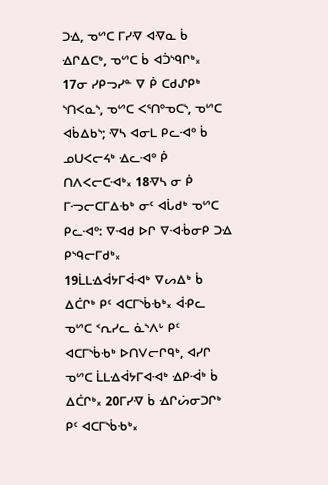ᑐᐎ, ᓀᔥᑕ ᒥᓯᐌ ᐊᐌᓇ ᑳ ᐎᒋᐃᑕᒃ, ᓀᔥᑕ ᑳ ᐊᑑᔅᑫᒋᒃ᙮
17ᓂ ᓯᑭᓓᓯᓐ ᐁ ᑮ ᑕᑯᔑᑭᒃ ᔅᑎᐸᓇᔅ, ᓀᔥᑕ ᐸᕐᑎᐤᓀᑕᔅ, ᓀᔥᑕ ᐊᑳᐃᑲᔅ; ᐌᓴ ᐊᓂᒪ ᑭᓚᐗᐤ ᑳ ᓄᑌᐸᓕᔦᒃ ᐎᓚᐗᐤ ᑮ ᑎᐱᐸᓕᑕᐗᒃ᙮ 18ᐌᓴ ᓂ ᑮ ᒥᓜᓕᑕᒥᐃᑾᒃ ᓂᑦ ᐊᒑᑯᒃ ᓀᔥᑕ ᑭᓚᐗᐤ: ᐁᐗᑯ ᐅᒋ ᐁᐗᒀᓂᑭ ᑐᐎ ᑭᔅᑫᓕᒥᑯᒃ᙮
19ᒫᒪᐎᐋᔭᒥᐋᐗᒃ ᐁᔕᐃᒃ ᑳ ᐃᑖᒋᒃ ᑭᑦ ᐊᑕᒥᔅᑳᑾᒃ᙮ ᐋᑶᓚ ᓀᔥᑕ ᑉᕆᓯᓚ ᓈᔅᐱᒡ ᑭᑦ ᐊᑕᒥᔅᑳᑾᒃ ᐅᑎᐯᓕᒋᑫᒃ, ᐊᓯᒋ ᓀᔥᑕ ᒫᒪᐎᐋᔭᒥᐊᐗᒃ ᐎᑭᐙᒃ ᑳ ᐃᑖᒋᒃ᙮ 20ᒥᓯᐌ ᑳ ᐎᒋᔖᓂᑐᒋᒃ ᑭᑦ ᐊᑕᒥᔅᑳᑾᒃ᙮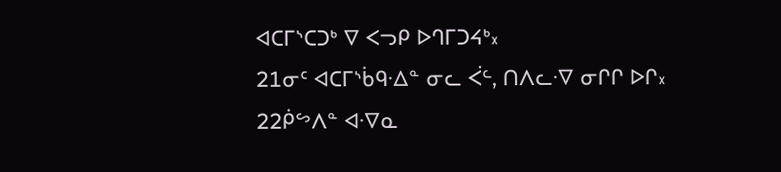ᐊᑕᒥᔅᑕᑐᒃ ᐁ ᐸᓓᑭ ᐅᒉᒥᑐᔦᒃ᙮
21ᓂᑦ ᐊᑕᒥᔅᑳᑫᐎᓐ ᓂᓚ ᐹᓪ, ᑎᐱᓚᐌ ᓂᒋᒋ ᐅᒋ᙮
22ᑮᔥᐱᓐ ᐊᐌᓇ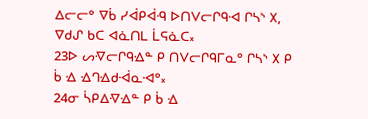ᐃᓕᓕᐤ ᐁᑳ ᓯᐋᑭᐋᑴ ᐅᑎᐯᓕᒋᑫᐗ ᒋᓴᔅ ᙭, ᐁᑯᔑ ᑲᑕ ᐊᓈᑎᒪ ᒫᕋᓈᑕ᙮
23ᐅ ᔕᐌᓕᒋᑫᐎᓐ ᑭ ᑎᐯᓕᒋᑫᒥᓇᐤ ᒋᓴᔅ ᙭ ᑭ ᑳ ᐎ ᐎᒉᐎᑯᐙᓇᐗᐤ᙮
24ᓂ ᓵᑭᐃᐌᐎᓐ ᑭ ᑳ ᐎ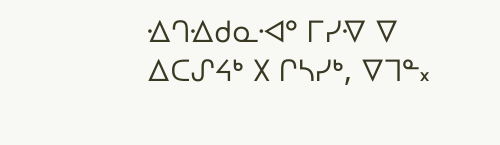ᐎᒉᐎᑯᓇᐗᐤ ᒥᓯᐌ ᐁ ᐃᑕᔑᔦᒃ ᙭ ᒋᓴᓯᒃ, ᐁᒣᓐ᙮